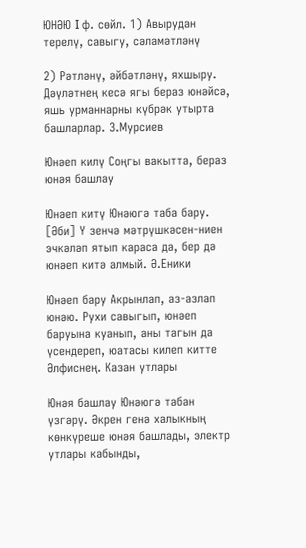ЮНӘЮ I ф. сөйл. 1) Авырудан терелү, савыгу, сәламәтләнү

2) Рәтләнү, әйбәтләнү, яхшыру. Дәүләтнең кесә ягы бераз юнәйсә, яшь урманнарны күбрәк утырта башларлар. З.Мурсиев

Юнәеп килү Соңгы вакытта, бераз юнәя башлау

Юнәеп китү Юнәюгә таба бару. [Әби] Ү зенчә мәтрүшкәсен-ниен эчкәләп ятып караса да, бер дә юнәеп китә алмый. Ә.Еники

Юнәеп бару Акрынлап, аз-азлап юнәю. Рухи савыгып, юнәеп баруына куанып, аны тагын да үсендереп, юатасы килеп китте Әлфиснең. Казан утлары

Юнәя башлау Юнәюгә табан үзгәрү. Әкрен генә халыкның көнкүреше юнәя башлады, электр утлары кабынды,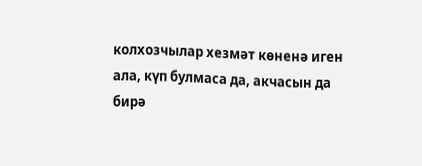колхозчылар хезмәт көненә иген ала, күп булмаса да, акчасын да бирә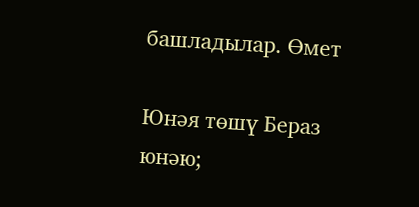башладылар. Өмет

Юнәя төшү Бераз юнәю;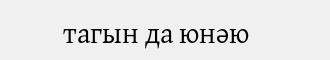тагын да юнәю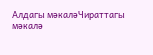Алдагы мәкаләЧираттагы мәкалә